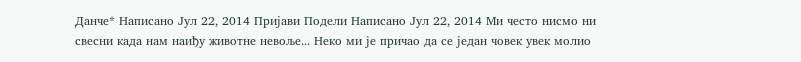Данче* Написано Јул 22, 2014 Пријави Подели Написано Јул 22, 2014 Ми често нисмо ни свесни када нам наиђу животне невоље... Неко ми је причао да се један човек увек молио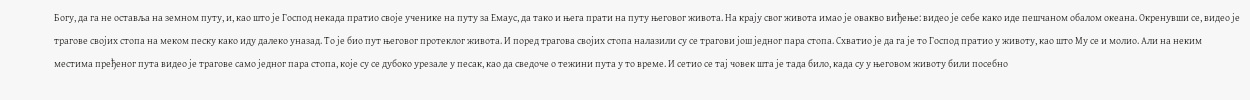Богу, да га не оставља на земном путу, и, као што је Господ некада пратио своје ученике на путу за Емаус, да тако и њега прати на путу његовог живота. На крају свог живота имао је овакво виђење: видео је себе како иде пешчаном обалом океана. Окренувши се, видео је трагове својих стопа на меком песку како иду далеко уназад. То је био пут његовог протеклог живота. И поред трагова својих стопа налазили су се трагови још једног пара стопа. Схватио је да га је то Господ пратио у животу, као што Му се и молио. Али на неким местима пређеног пута видео је трагове само једног пара стопа, које су се дубоко урезале у песак, као да сведоче о тежини пута у то време. И сетио се тај човек шта је тада било, када су у његовом животу били посебно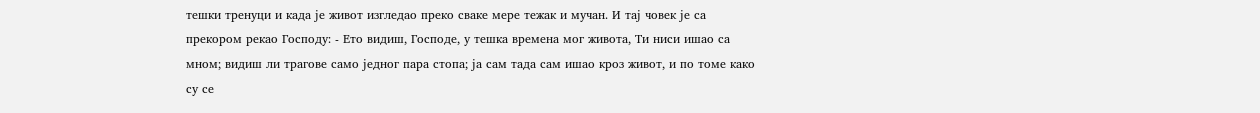тешки тренуци и када је живот изгледао преко сваке мере тежак и мучан. И тај човек је са прекором рекао Господу: - Ето видиш, Господе, у тешка времена мог живота, Ти ниси ишао са мном; видиш ли трагове само једног пара стопа; ја сам тада сам ишао кроз живот, и по томе како су се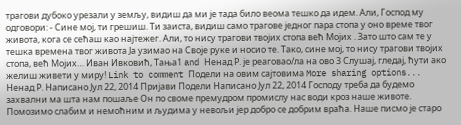трагови дубоко урезали у земљу, видиш да ми је тада било веома тешко да идем. Али, Господ му одговори: - Сине мој, ти грешиш. Ти заиста, видиш само трагове једног пара стопа у оно време твог живота, кога се сећаш као најтежег. Али, то нису трагови твојих стопа већ Мојих . Зато што сам те у тешка времена твог живота Ја узимао на Своје руке и носио те. Тако, сине мој, то нису трагови твојих стопа, већ Мојих… Иван Ивковић, Тања1 and Ненад Р. је реаговао/ла на ово 3 Слушај, гледај, ћути ако желиш живети у миру! Link to comment Подели на овим сајтовима More sharing options...
Ненад Р. Написано Јул 22, 2014 Пријави Подели Написано Јул 22, 2014 Господу треба да будемо захвални ма шта нам пошаље Он по своме премудром промислу нас води кроз наше животе. Помозимо слабим и немоћним и људима у невољи јер добро се добрим враћа. Наше писмо је старо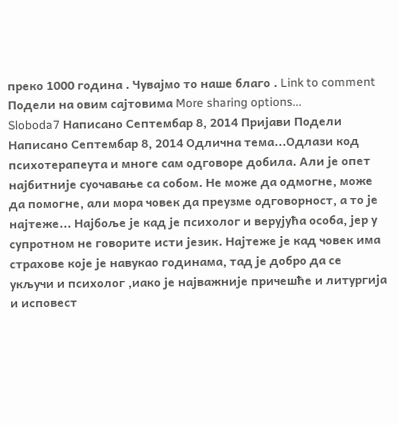преко 1000 година . Чувајмо то наше благо . Link to comment Подели на овим сајтовима More sharing options...
Sloboda7 Написано Септембар 8, 2014 Пријави Подели Написано Септембар 8, 2014 Одлична тема...Одлази код психотерапеута и многе сам одговоре добила. Али је опет најбитније суочавање са собом. Не може да одмогне, може да помогне, али мора човек да преузме одговорност, а то је најтеже... Најбоље је кад је психолог и верујућа особа, јер у супротном не говорите исти језик. Најтеже је кад човек има страхове које је навукао годинама, тад је добро да се укључи и психолог ,иако је најважније причешће и литургија и исповест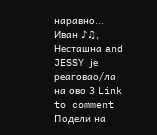наравно... Иван ♪♫, Несташна and JESSY је реаговао/ла на ово 3 Link to comment Подели на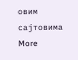овим сајтовима More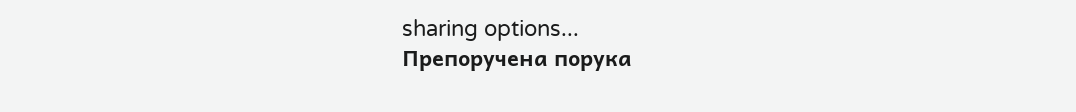sharing options...
Препоручена порука